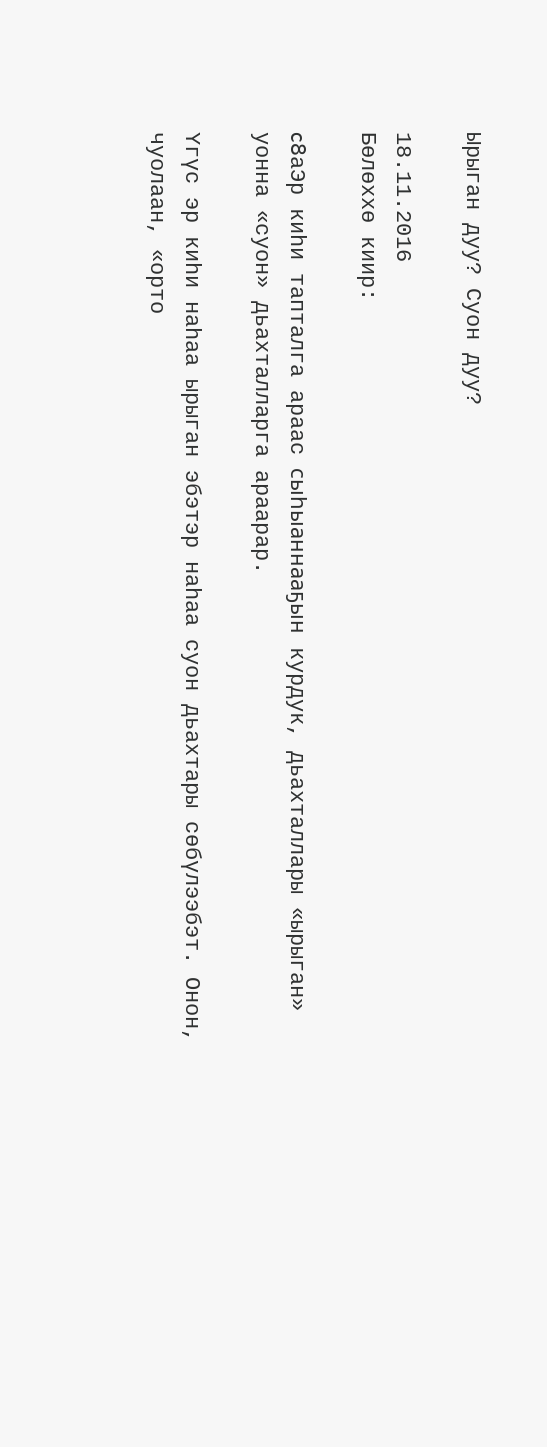Ырыган дуу? Суон дуу?

18.11.2016
Бөлөххө киир:

c8aЭр киһи тапталга араас сыһыаннааҕын курдук, дьахталлары «ырыган» уонна «суон» дьахталларга араарар.

Үгүс эр киһи наһаа ырыган эбэтэр наһаа суон дьахтары сөбүлээбэт. Онон, чуолаан, «орто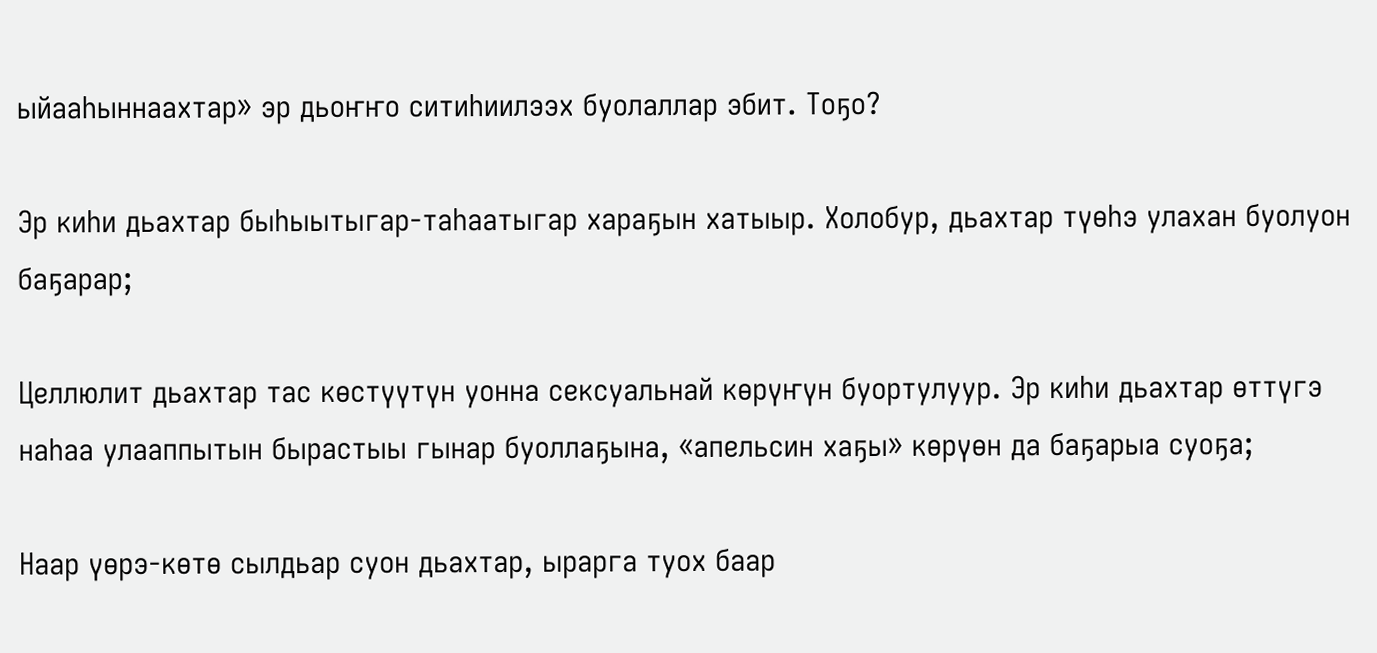ыйааһыннаахтар» эр дьоҥҥо ситиһиилээх буолаллар эбит. Тоҕо?

Эр киһи дьахтар быһыытыгар-таһаатыгар хараҕын хатыыр. Холобур, дьахтар түөһэ улахан буолуон баҕарар;

Целлюлит дьахтар тас көстүүтүн уонна сексуальнай көрүҥүн буортулуур. Эр киһи дьахтар өттүгэ наһаа улааппытын бырастыы гынар буоллаҕына, «апельсин хаҕы» көрүөн да баҕарыа суоҕа;

Наар үөрэ-көтө сылдьар суон дьахтар, ырарга туох баар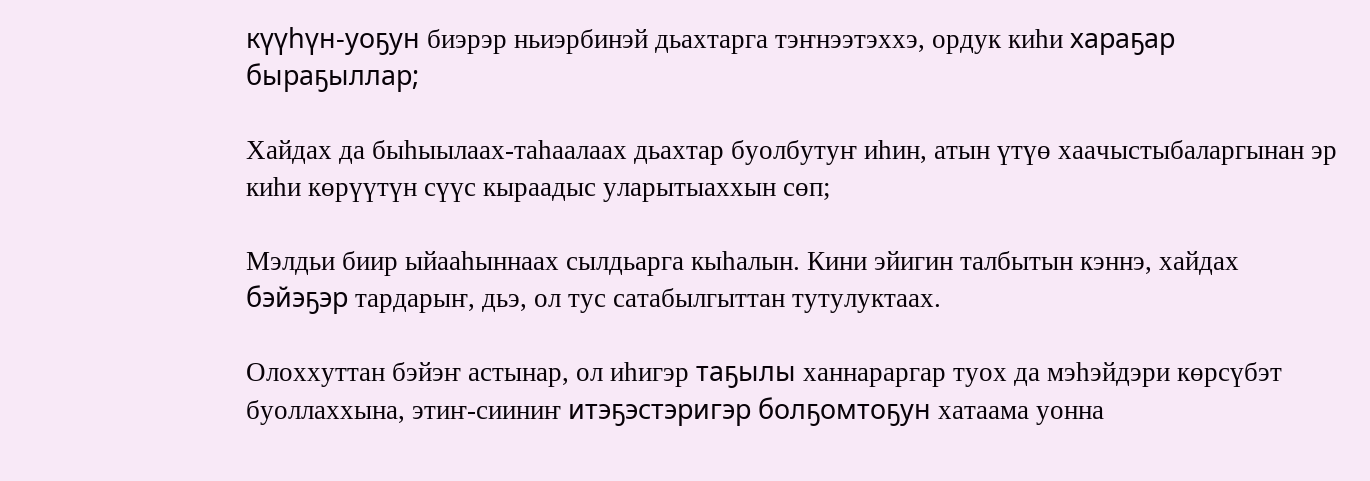күүһүн-уоҕун биэрэр ньиэрбинэй дьахтарга тэҥнээтэххэ, ордук киһи хараҕар быраҕыллар;

Хайдах да быһыылаах-таһаалаах дьахтар буолбутуҥ иһин, атын үтүө хаачыстыбаларгынан эр киһи көрүүтүн сүүс кыраадыс уларытыаххын сөп;

Мэлдьи биир ыйааһыннаах сылдьарга кыһалын. Кини эйигин талбытын кэннэ, хайдах бэйэҕэр тардарыҥ, дьэ, ол тус сатабылгыттан тутулуктаах.

Олоххуттан бэйэҥ астынар, ол иһигэр таҕылы ханнараргар туох да мэһэйдэри көрсүбэт буоллаххына, этиҥ-сииниҥ итэҕэстэригэр болҕомтоҕун хатаама уонна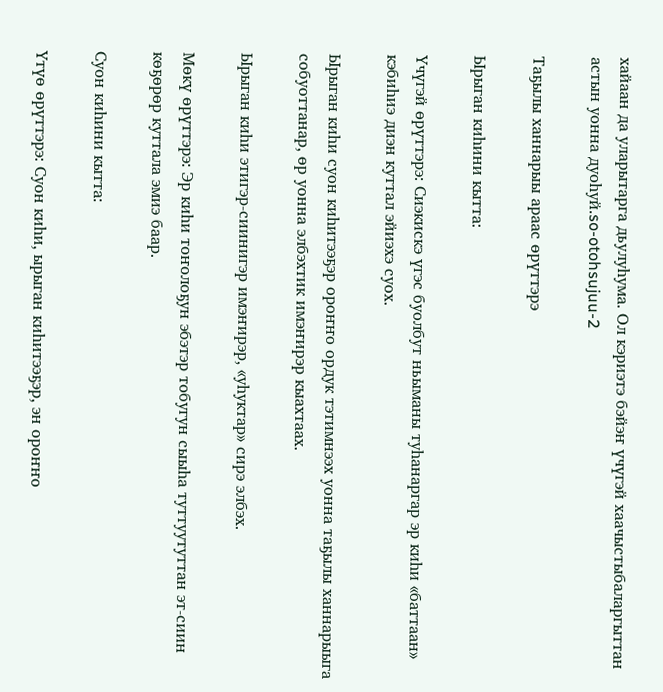хайаан да уларытарга дьулуһума. Ол кэриэтэ бэйэҥ үчүгэй хаачыстыбаларгыттан астын уонна дуоһуй.so-otohsujuu-2

Таҕылы ханнарыы араас өрүттэрэ

Ырыган киһини кытта:

Үчүгэй өрүттэрэ: Сиэкискэ үгэс буолбут ньыманы туһанаргар эр киһи «баттаан» кэбиһиэ диэн куттал эйиэхэ суох.

Ырыган киһи суон киһитээҕэр ороҥҥо ордук тэтимнээх уонна таҕылы ханнарыыга собуоттанар, өр уонна элбэхтик имэҥирэр кыахтаах.

Ырыган киһи этигэр-сиинигэр имэҥирэр, «уһуктар» сирэ элбэх.

Мөкү өрүттэрэ: Эр киһи тоҥолоҕун эбэтэр тобугун сыыһа туттуутуттан эт-сиин көҕөрөр куттала эмиэ баар.

Суон киһини кытта:

Үтүө өрүттэрэ: Суон киһи, ырыган киһитээҕэр, эн ороҥҥо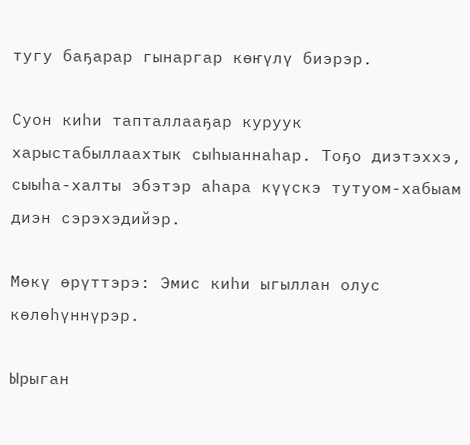тугу баҕарар гынаргар көҥүлү биэрэр.

Суон киһи тапталлааҕар куруук харыстабыллаахтык сыһыаннаһар. Тоҕо диэтэххэ, сыыһа-халты эбэтэр аһара күүскэ тутуом-хабыам диэн сэрэхэдийэр.

Мөкү өрүттэрэ: Эмис киһи ыгыллан олус көлөһүннүрэр.

Ырыган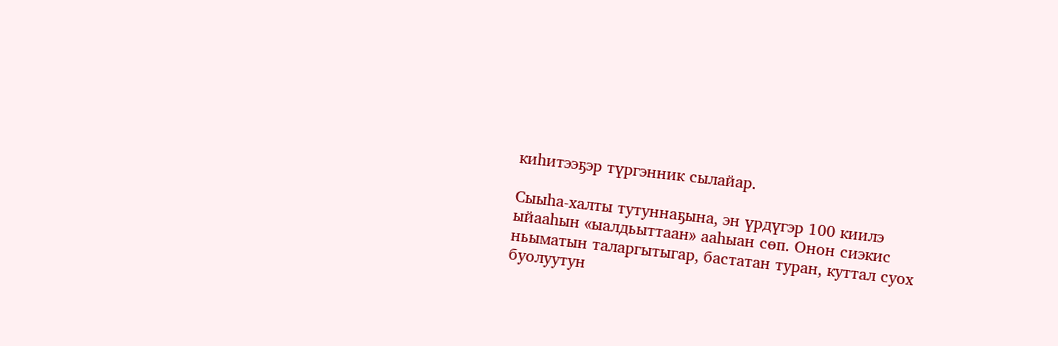киһитээҕэр түргэнник сылайар.

Сыыһа-халты тутуннаҕына, эн үрдүгэр 100 киилэ ыйааһын «ыалдьыттаан» ааһыан сөп. Онон сиэкис ньыматын таларгытыгар, бастатан туран, куттал суох буолуутун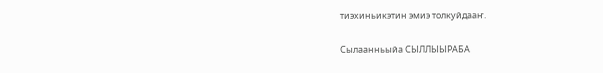тиэхиньикэтин эмиэ толкуйдааҥ.

Сылаанньыйа СЫЛЛЫЫРАБА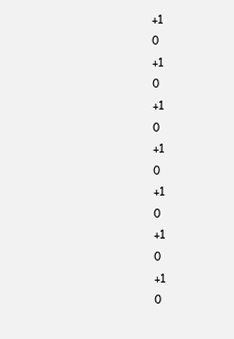+1
0
+1
0
+1
0
+1
0
+1
0
+1
0
+1
0